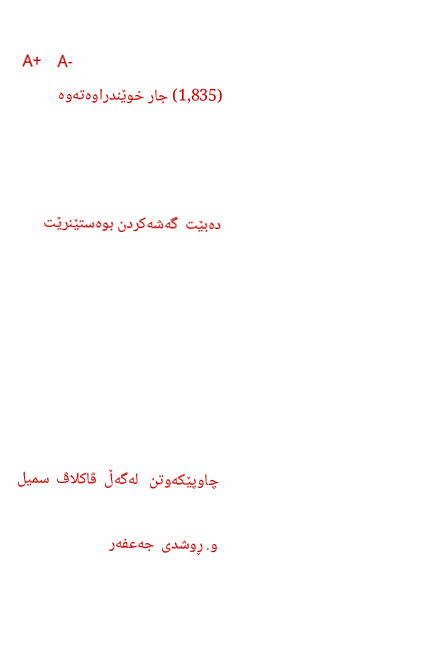A+    A-
(1,835) جار خوێندراوەتەوە



ده‌بێت  گه‌شه‌كردن بوه‌ستێنرێت







چاوپێكه‌وتن   له‌گه‌ڵ  ڤاكلاڤ  سمیل

و. ڕوشدی  جه‌عفه‌ر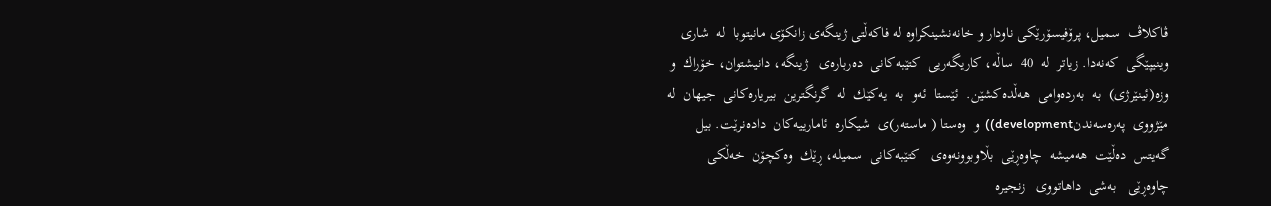ڤاكلاڤ  سمیل، پرۆفیسۆرێكی ناودار و خانه‌نشینكراوه‌ له‌ فاكه‌ڵتی ژینگه‌ی زانكۆی مانیتوبا  له‌  شاری وینیپێگی  كه‌نه‌دا. زیاتر  له‌  40  ساڵه‌، كاریگه‌ریی  كتێبه‌كانی  ده‌رباره‌ی   ژینگه‌، دانیشتوان، خۆراك  و  وزه‌(ئینێرژی)  به‌  به‌رده‌وامی  هه‌ڵده‌كشێن.  ئێستا  ئه‌و  به‌  یه‌كێك  له‌  گرنگترین  بیریاره‌كانی  جیهان  له‌  مێژووی  په‌ره‌سه‌ندنdevelopment))  و  وه‌ستا ( ماسته‌ر)ی  شیكاره‌  ئامارییه‌كان  داده‌نرێت. بیل  گه‌یتس  ده‌ڵێت  هه‌میشه‌  چاوه‌ڕێی  بڵاوبوونه‌وه‌ی   كتێبه‌كانی  سمیله‌، ڕێك  وه‌كچۆن  خه‌ڵكی  چاوه‌ڕێی   به‌شی  داهاتووی   زنجیره‌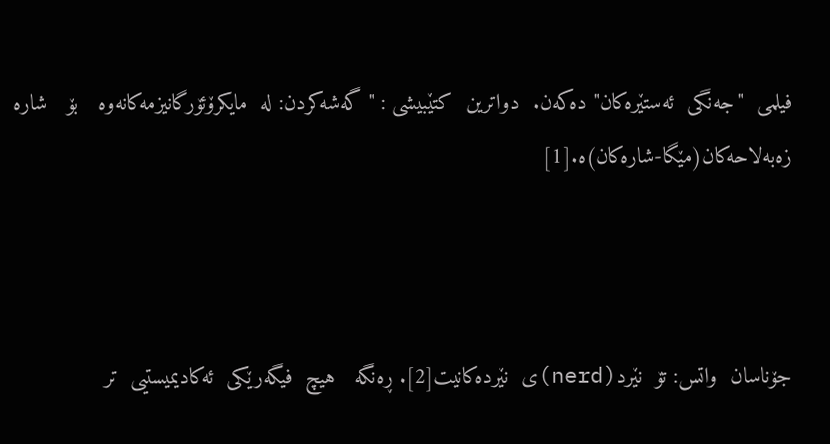فیلمی  "جه‌نگی  ئه‌ستێره‌كان" ده‌كه‌ن.  دواترین  كتێبیشی : " گه‌شه‌كردن: له‌  مایكرۆئۆرگانیزمه‌كانه‌وه‌   بۆ   شاره‌ زه‌به‌لاحه‌كان(مێگا-شاره‌كان)ه‌.[1]



جۆناسان  واتس: تۆ  نێرد(nerd)ی  نێرده‌كانیت[2]. ڕه‌نگه‌   هیچ  فیگه‌رێكی  ئه‌كادیمیستیی  تر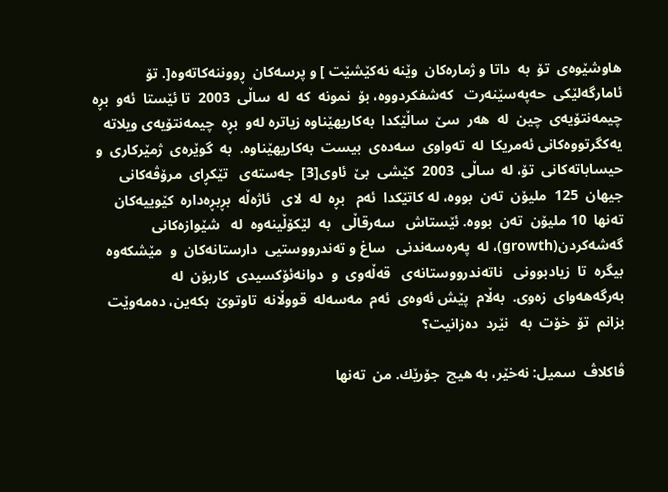هاوشێوه‌ی  تۆ  به‌  داتا و ژماره‌كان  وێنه‌ نه‌كێشێت ] و پرسه‌كان  ڕووننه‌كاته‌وه‌[. تۆ  ئامارگه‌لێكی  حه‌په‌سێنه‌رت   كه‌شفكردووه‌، بۆ  نمونه‌  كه‌  له‌  ساڵی  2003  تا ئێستا  ئه‌و  بڕه‌ چیمه‌نتۆیه‌ی  چین  له‌  هه‌ر  سێ  ساڵێكدا  به‌كاریهێناوه‌ زیاتره‌ له‌و  بڕه‌  چیمه‌نتۆیه‌ی ویلاته‌ یه‌كگرتووه‌كانی ئه‌مریكا  له‌  ته‌واوی  سه‌ده‌ی  بیست  به‌كاریهێناوه‌.  به‌  گوێره‌ی  ژمێركاری  و  حیساباته‌كانی  تۆ، له‌  ساڵی  2003  كێشی  بێ  ئاوی[3]  جه‌سته‌ی   تێكڕای  مرۆڤه‌كانی  جیهان  125  ملیۆن  ته‌ن  بووه‌، له‌ كاتێكدا  ئه‌م   بڕه‌  له‌  لای   ئاژه‌ڵه‌  بڕبڕه‌داره‌  كێوییه‌كان   ته‌نها  10 ملیۆن  ته‌ن  بووه‌. ئێستاش   سه‌رقاڵی   به‌  لێكۆڵینه‌وه‌  له‌   شێوازه‌كانی   گه‌شه‌كردن(growth)، له‌  په‌ره‌سه‌ندنی   ساغ و ته‌ندرووستیی  دارستانه‌كان  و  مێشكه‌وه‌  بیگره‌  تا  زیادبوونی   ناته‌ندرووستانەی   قه‌ڵه‌وی  و  دوانه‌ئۆكسیدی  كاربۆن  له‌   به‌رگه‌هه‌وای  زه‌وی.  به‌ڵام  پێش ئه‌وه‌ی  ئه‌م  مه‌سه‌له‌  قووڵانه‌  تاوتوێ  بكه‌ین، ده‌مه‌وێت  بزانم  تۆ  خۆت  به‌   نێرد  ده‌زانیت؟

ڤاكلاڤ  سمیل: نه‌خێر، به‌ هیچ  جۆرێك. من  ته‌نها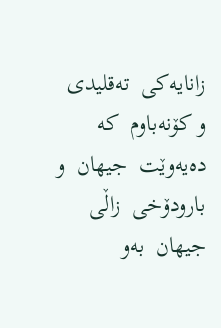زانایه‌كی  ته‌قلیدی  و كۆنه‌باوم  كه‌  ده‌یه‌وێت  جیهان  و بارودۆخی  زاڵی  جیهان  به‌و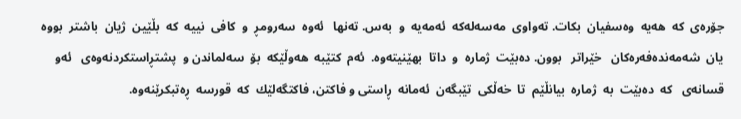جۆره‌ی  كه‌  هه‌یه‌  وه‌سفیان  بكات. ته‌واوی  مه‌سه‌له‌كه‌  ئه‌مه‌یه‌  و  به‌س. ته‌نها   ئه‌وه‌  سه‌رومڕ  و  كافی  نییه‌  كه‌  بڵێین  ژیان  باشتر  بووه‌  یان  شه‌مه‌نده‌فه‌ره‌كان   خێراتر   بوون. ده‌بێت  ژماره‌  و  داتا  بهێنیته‌وه‌.  ئه‌م  كتێبه‌  هه‌وڵێكه‌  بۆ  سه‌لماندن و  پشتڕاستكردنه‌وه‌ی   ئه‌و  قسانه‌ی   كه‌  ده‌بێت  به‌  ژماره‌  بیانڵێم  تا  خه‌ڵكی  تێبگه‌ن  ئه‌مانه‌  ڕاستی و فاكتن، فاكتگه‌لێك  كه‌  قورسه‌  ڕه‌تبكرێنه‌وه‌.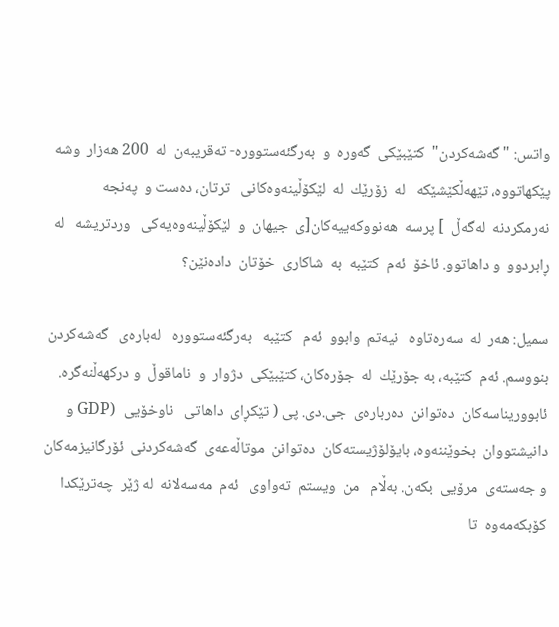واتس: " گه‌شه‌كردن"  كتێبێكی  گه‌وره‌  و  به‌رگئه‌ستووره‌- ته‌قریبه‌ن  له‌  200 هه‌زار  وشه‌  پێكهاتووه‌، تێهه‌ڵكێشێكه‌   له‌  زۆرێك  له‌  لێكۆڵینه‌وه‌كانی   ترتان، ده‌ست و  په‌نجه‌ نه‌رمكردنه‌  له‌گه‌ڵ  ] پرسه‌  هه‌نووكه‌ییه‌كان[ی  جیهان  و  لێكۆڵینه‌وه‌یه‌كی   وردتریشه‌   له‌  ڕابردوو  و داهاتوو. ئاخۆ  ئه‌م  كتێبه‌  به‌  شاكاری  خۆتان  داده‌نێن؟

سمیل: هه‌ر  له‌  سه‌ره‌تاوه‌   نیه‌تم  وابوو  ئه‌م   كتێبه‌   به‌رگئه‌ستووره‌   له‌باره‌ی   گه‌شه‌كردن  بنووسم. ئه‌م  كتێبه‌، به‌ جۆرێك  له‌  جۆره‌كان، كتێبێكی  دژوار  و  ناماقوڵ  و دركهه‌ڵنه‌گره‌. ئابووریناسه‌كان  ده‌توانن  ده‌رباره‌ی  جی.دی. پی ( تێكڕای  داهاتی   ناوخۆیی  (GDP و دانیشتووان  بخوێننه‌وه‌، بایۆلۆژیسته‌كان  ده‌توانن  موتاڵه‌عه‌ی  گه‌شه‌كردنی  ئۆرگانیزمه‌كان  و جه‌سته‌ی  مرۆیی  بكه‌ن. به‌ڵام   من  ویستم  ته‌واوی   ئه‌م  مه‌سه‌لانه‌  له‌ ژێر  چه‌ترێكدا  كۆبكه‌مه‌وه‌  تا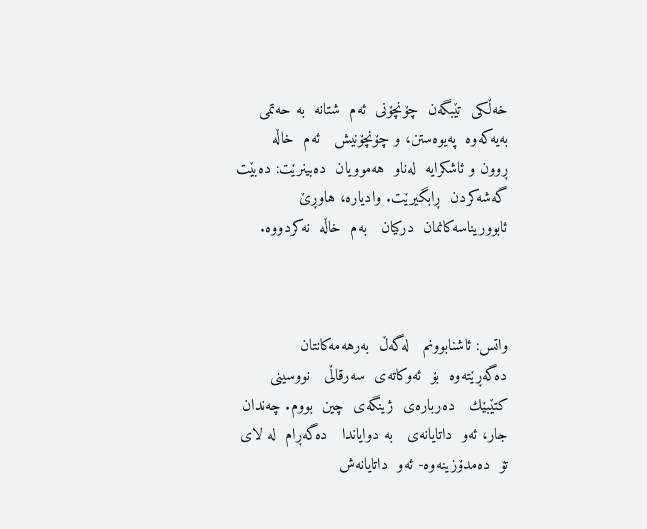خه‌ڵكی  تێبگه‌ن  چۆنچۆنی  ئه‌م  شتانه‌  به‌ حه‌تمی  به‌یه‌كه‌وه‌  په‌یوه‌ستن، و چۆنچۆنیش   ئه‌م  خاڵه‌  ڕوون و ئاشكرایه‌  له‌ناو  هه‌موویان  ده‌بینرێت: ده‌بێت  گه‌شه‌كردن  ڕابگیرێت. وادیاره‌، هاوڕێ  ئابووریناسه‌كانمان  دركیان   به‌م  خاڵه‌  نه‌كردووه‌.



واتس: ئاشنابوونم   له‌گه‌ڵ  به‌رهه‌مه‌كانتان  ده‌گه‌ڕێته‌وه‌  بۆ  ئه‌وكاته‌ی  سه‌رقاڵی   نووسینی  كتێبێك   ده‌رباره‌ی  ژینگه‌ی  چین  بووم. چه‌ندان  جار، ئه‌و  داتایانه‌ی   به‌ دوایاندا   ده‌گه‌ڕام  له‌ لای  تۆ  ده‌مدۆزینه‌وه- ئه‌و  داتایانه‌ش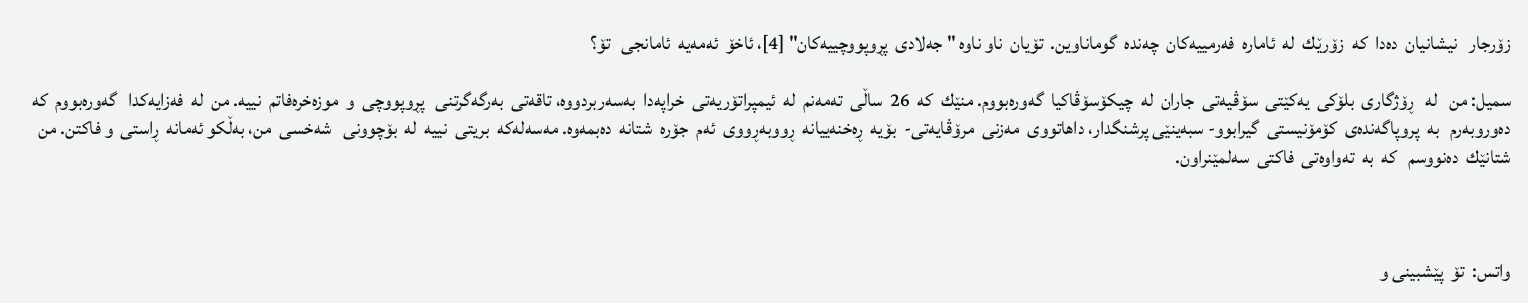زۆرجار   نیشانیان  ده‌دا  كه‌  زۆرێك  له‌  ئاماره‌  فه‌رمییه‌كان  چه‌نده‌  گوماناوین.  تۆیان  ناو ناوه " جه‌لادی  پڕوپووچییه‌كان" [4]، ئاخۆ  ئه‌مه‌یه‌  ئامانجی   تۆ؟

سمیل: من   له‌   ڕۆژگاری  بلۆكی  یه‌كێتی  سۆڤیه‌تی  جاران  له‌  چیكۆسۆڤاكیا  گه‌وره‌بووم. منێك  كه‌  26  ساڵی  ته‌مه‌نم  له‌  ئیمپراتۆریه‌تی  خراپه‌دا  به‌سه‌ربردووه‌، تاقه‌تی  به‌رگه‌گرتنی   پڕوپووچی  و  موزه‌خره‌فاتم  نییه‌. من  له‌  فه‌زایه‌كدا   گه‌وره‌بووم  كه‌  ده‌وروبه‌رم   به‌  پروپاگه‌ندەی  كۆمۆنیستی  گیرابوو- سبه‌ینێی پرشنگدار، داهاتووی  مه‌زنی  مرۆڤایه‌تی-  بۆیه‌  ڕه‌خنه‌ییانه‌  ڕووبه‌ڕووی  ئه‌م  جۆره‌  شتانه‌  ده‌بمه‌وه‌. مه‌سه‌له‌كه‌  بریتی  نییه‌  له‌  بۆچوونی   شه‌خسی  من، به‌ڵكو ئه‌مانه‌  ڕاستی  و فاكتن. من  شتانێك  ده‌نووسم   كه‌  به‌  ته‌واوه‌تی  فاكتی  سه‌لمێنراون.



واتس:  تۆ  پێشبینی و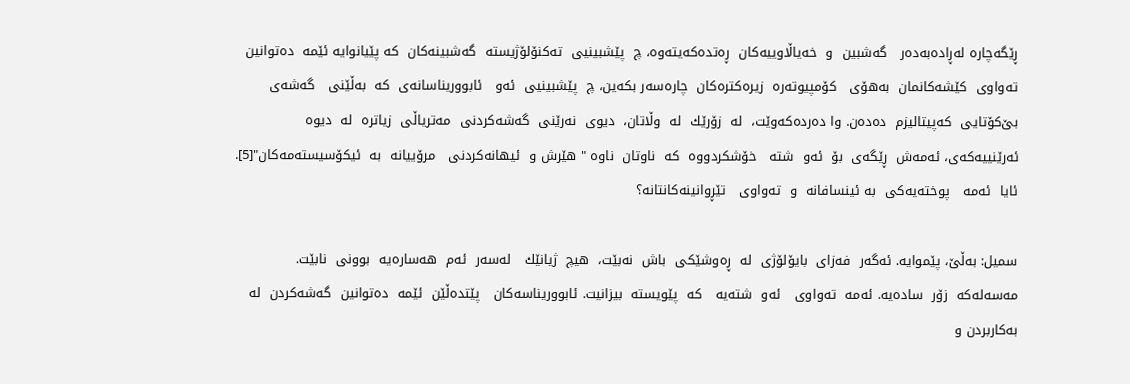ڕێگه‌چاره‌ له‌ڕاده‌به‌ده‌ر   گه‌شبین  و  خه‌یاڵاوییه‌كان  ڕه‌تده‌كه‌یته‌وه‌، چ  پێشبینیی  ته‌كنۆلۆژیسته‌  گه‌شبینه‌كان  كه‌ پێیانوایه‌ ئێمه‌  ده‌توانین  ته‌واوی  كێشه‌كانمان  به‌هۆی   كۆمپیوته‌ره‌  زیره‌كتره‌كان  چاره‌سه‌ر بكه‌ین، چ  پێشبینیی  ئه‌و   ئابووریناسانه‌ی  كه‌  به‌ڵێنی   گه‌شه‌ی  بێ‌كۆتایی  كه‌پیتالیزم  ده‌ده‌ن. وا ده‌رده‌كه‌وێت،  له‌  زۆرێك  له‌  وڵاتان،  دیوی  نه‌رێنی  گه‌شه‌كردنی  مه‌تریاڵی  زیاتره‌  له‌  دیوه‌  ئه‌رێنییه‌كه‌ی، ئه‌مه‌ش  ڕێگه‌ی  بۆ  ئه‌و  شته‌   خۆشكردووه‌  كه‌  ناوتان  ناوه‌ " هێرش و  ئیهانه‌كردنی   مرۆییانه‌  به‌  ئیكۆسیسته‌مه‌كان"[5].  ئایا  ئه‌مه‌   پوخته‌یه‌كی  به‌ ئینسافانه‌  و  ته‌واوی   تێڕوانینه‌كانتانه‌؟

سمیل: به‌ڵێ، پێموایه‌. ئه‌گه‌ر  فه‌زای  بایۆلۆژی  له‌  ڕه‌وشێكی  باش  نه‌بێت،  هیچ  ژیانێك   له‌سه‌ر  ئه‌م  هه‌ساره‌یه‌  بوونی  نابێت. مه‌سه‌له‌كه‌  زۆر  ساده‌یه‌. ئه‌مه‌  ته‌واوی   ئه‌و  شته‌یه‌   كه‌  پێویسته‌  بیزانیت. ئابووریناسه‌كان   پێتده‌ڵێن  ئێمه‌  ده‌توانین  گه‌شه‌كردن  له‌  به‌كاربردن و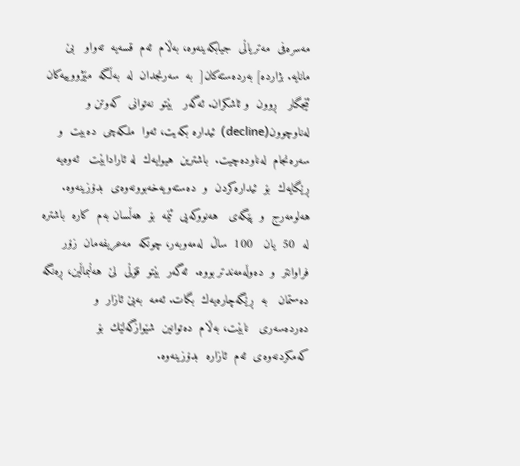مه‌سره‌فی  مه‌تریاڵی  جیابكه‌ینه‌وه‌، به‌ڵام  ئه‌م  قسه‌یه‌  ته‌واو   بێ مانایه‌. بژارده‌] به‌رده‌سته‌كان[  به‌  سه‌رنجدان  له‌  به‌ڵگه‌  مێژووییه‌كان   ئێجگار   ڕوون  و ئاشكران. ئه‌گه‌ر   بێتو  نه‌توانی  كه‌وتن و له‌ناوچوون(decline)  ئیداره‌ بكه‌یت، ئه‌وا  ملكه‌چی  ده‌بیت  و  سه‌ره‌نجام  له‌ناوده‌چیت.  باشترین  هیوایه‌ك  له‌ ئارادابێت   ئه‌وه‌یه‌   ڕێگایه‌ك  بۆ  ئیداره‌كردن  و  ده‌سته‌ویه‌خه‌بوونه‌وه‌ی  بدۆزینه‌وه‌. هه‌لومه‌رج  و  پێگه‌ی   هه‌نووكه‌یی  ئێمه‌  بۆ  هه‌ڵسان به‌م  كاره‌  باشتره‌  له‌  50  یان   100  ساڵ  له‌مه‌وبه‌ر، چونكه‌  مه‌عریفه‌مان  زۆر فراوانتر  و  ده‌وڵه‌مه‌ندتر بووه‌.  ئه‌گه‌ر  بێتو  قۆڵی  لێ  هه‌ڵبماڵین، ڕه‌نگه‌  ده‌ستمان   به‌  ڕێگه‌چاره‌یه‌ك  بگات. ئه‌مه‌  به‌بێ ئازار  و  ده‌رده‌سه‌ری   نابێت، به‌ڵام  ده‌توانین  شێوازگه‌لێك  بۆ  كه‌مكردنه‌وه‌ی  ئه‌م  ئازاره‌  بدۆزینه‌وه‌.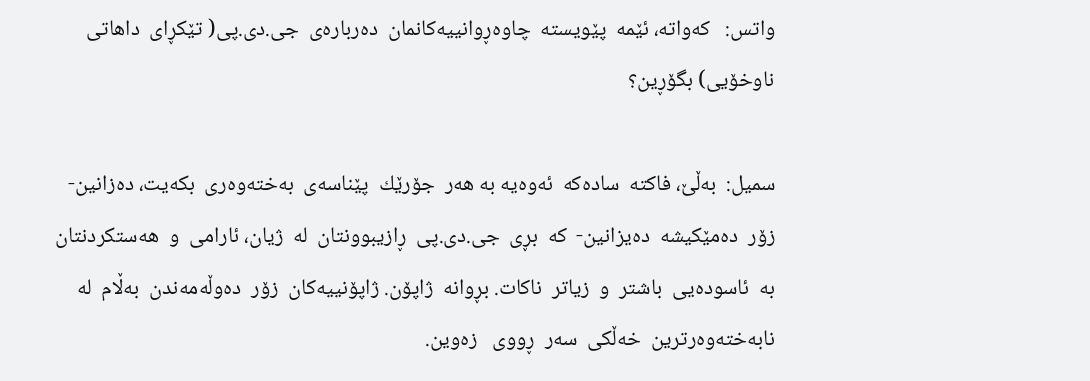واتس:   كه‌واته‌، ئێمه‌  پێویسته‌  چاوه‌ڕوانییه‌كانمان  ده‌رباره‌ی  جی.دی.پی( تێكڕای  داهاتی  ناوخۆیی) بگۆڕین؟

سمیل:  به‌ڵێ، فاكته‌  ساده‌كه‌  ئه‌وه‌یه‌ به‌ هه‌ر  جۆرێك  پێناسه‌ی  به‌خته‌وه‌ری  بكه‌یت، ده‌زانین- زۆر  ده‌مێكیشه‌  ده‌یزانین-  كه‌  بڕی  جی.دی.پی  ڕازیبوونتان  له‌  ژیان، ئارامی  و  هه‌ستكردنتان  به‌  ئاسوده‌یی  باشتر  و  زیاتر  ناكات. بڕوانه‌  ژاپۆن. ژاپۆنییه‌كان  زۆر  ده‌وڵه‌مه‌ندن  به‌ڵام  له‌  نابه‌خته‌وه‌رترین  خه‌ڵكی  سه‌ر  ڕووی   زه‌وین.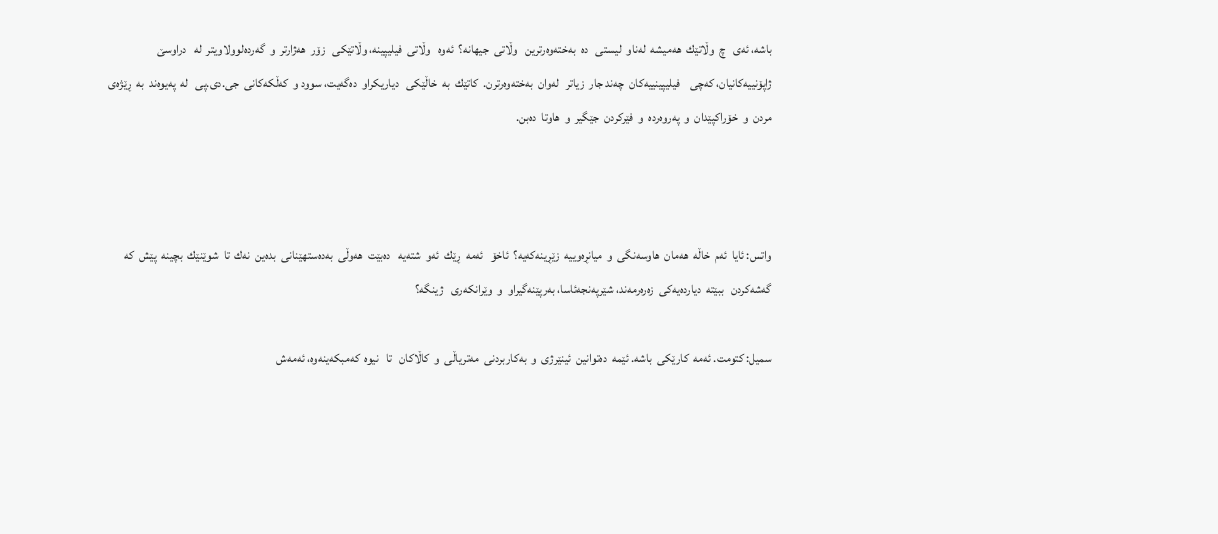باشه‌، ئه‌ی   چ  وڵاتێك  هه‌میشه‌  له‌ناو  لیستی   ده‌  به‌خته‌وه‌رترین   وڵاتی  جیهانه‌؟  ئه‌وه‌   وڵاتی  فیلیپینه‌، وڵاتێكی   زۆر  هه‌ژارتر  و  گه‌رده‌لوولاویتر  له‌   دراوسێ  ژاپۆنییه‌كانیان، كه‌چی    فیلیپینییه‌كان  چه‌ند جار  زیاتر   له‌وان  به‌خته‌وه‌رترن.  كاتێك  به‌  خاڵێكی   دیاریكراو  ده‌گه‌یت، سوود و  كه‌ڵكه‌كانی  جی.دی.پی   له‌  په‌یوه‌ند  به‌  ڕێژه‌ی  مردن  و  خۆراكپێدان  و  په‌روه‌رده‌  و  فێركردن  جێگیر  و  هاوتا  ده‌بن.



واتس: ئایا  ئه‌م  خاڵه‌  هه‌مان  هاوسه‌نگی  و  میانڕه‌وییه‌  زێڕینه‌كه‌یه‌؟  ئاخۆ   ئه‌مه‌  ڕێك  ئه‌و  شته‌یه‌   ده‌بێت  هه‌وڵی  به‌ده‌ستهێنانی  بده‌ین  نه‌ك  تا  شوێنێك  بچینه‌  پێش  كه‌  گه‌شه‌كردن   ببێته‌  دیارده‌یه‌كی  زه‌ره‌رمه‌ند، شێرپه‌نجه‌ئاسا، به‌رپێنه‌گیراو  و  وێرانكه‌ری   ژینگه‌؟

سمیل: كتومت. ئه‌مه‌  كارێكی  باشه‌. ئێمه‌  ده‌توانین  ئینێرژی  و  به‌كاربردنی  مه‌تریاڵی  و  كاڵاكان   تا   نیوه‌  كه‌مبكه‌ینه‌وه‌، ئه‌مه‌ش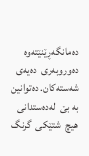ده‌مانگه‌ڕێنێته‌وه‌  ده‌وروبه‌ری  ده‌یه‌ی  شه‌سته‌كان. ده‌توانین  به‌ بێ  له‌ده‌ستدانی  هیچ  شتێكی  گرنگ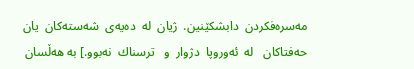مه‌سره‌فكردن  دابشكێنین.  ژیان  له‌  ده‌یه‌ی  شه‌سته‌كان  یان  حه‌فتاكان   له‌  ئه‌وروپا  دژوار  و   ترسناك  نه‌بوو.] به‌ هه‌ڵسان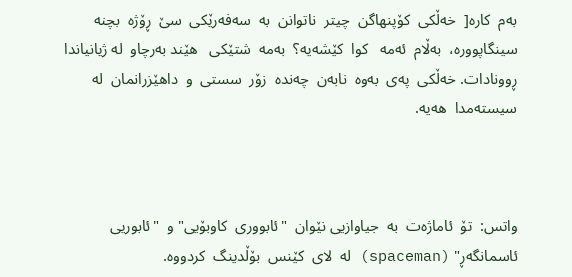به‌م  كاره‌[  خه‌ڵكی  كۆپنهاگن  چیتر  ناتوانن  به‌  سه‌فه‌رێكی  سێ  ڕۆژه‌  بچنه‌  سینگاپووره‌،  به‌ڵام  ئه‌مه‌   كوا  كێشه‌یه‌؟  به‌مه‌  شتێكی   هێند به‌رچاو  له‌ ژیانیاندا  ڕوونادات. خه‌ڵكی  په‌ی  به‌وه‌  نابه‌ن  چه‌نده‌  زۆر  سستی  و  داهێزرانمان  له‌   سیسته‌مدا  هه‌یه‌.



واتس:  تۆ  ئاماژه‌ت  به‌  جیاوازیی نێوان  "ئابووری  كاوبۆیی" و  "ئابوریی  ئاسمانگه‌ڕ" (spaceman) له‌  لای  كێنس  بۆڵدینگ  كردووه‌.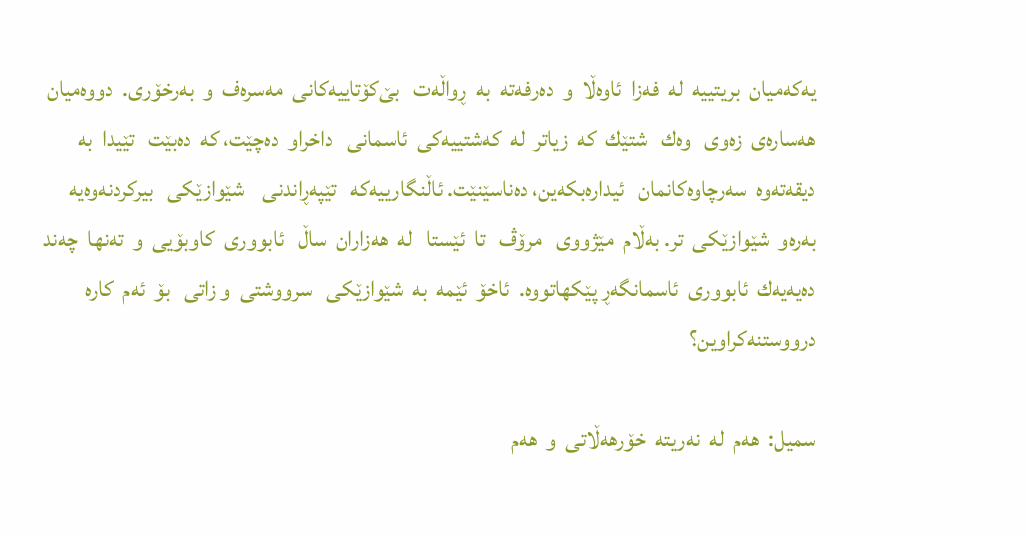یه‌كه‌میان  بریتییه‌  له‌  فه‌زا  ئاوه‌ڵا  و  ده‌رفه‌ته‌  به‌  ڕواڵه‌ت   بێ‌كۆتاییه‌كانی  مه‌سره‌ف  و  به‌رخۆری.  دووه‌میان  هه‌ساره‌ی  زه‌وی   وه‌ك   شتێك  كه‌  زیاتر  له‌  كه‌شتییه‌كی  ئاسمانی   داخراو  ده‌چێت، كه‌  ده‌بێت   تێیدا  به‌  دیقه‌ته‌وه‌  سه‌رچاوه‌كانمان   ئیداره‌بكه‌ین، ده‌ناسێنێت. ئاڵنگارییه‌كه‌   تێپه‌ڕاندنی    شێوازێكی   بیركردنه‌وه‌یه‌   به‌ره‌و  شێوازێكی  تر. به‌ڵام  مێژووی   مرۆڤ   تا  ئێستا   له‌  هه‌زاران  ساڵ   ئابووری  كاوبۆیی  و  ته‌نها  چه‌ند  ده‌یه‌یه‌ك  ئابووری  ئاسمانگه‌ڕ پێكهاتووه‌.  ئاخۆ  ئێمه‌  به‌  شێوازێكی   سرووشتی  و زاتی   بۆ  ئه‌م  كاره‌  درووستنه‌كراوین؟

سمیل:  هه‌م  له‌  نه‌ریته‌  خۆرهه‌ڵاتی  و  هه‌م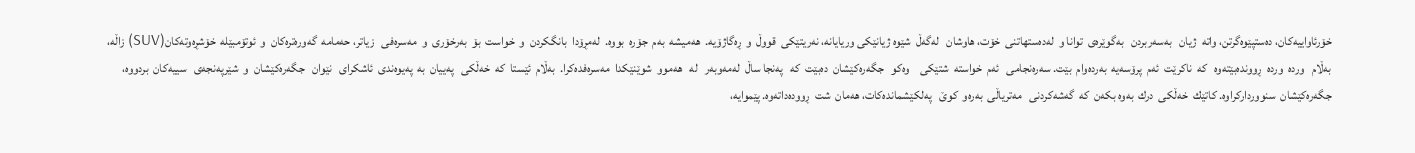خۆرئاواییه‌كان، ده‌ستپێوه‌گرتن، واته‌  ژیان   به‌سه‌ربردن   به‌گوێره‌ی  توانا و  له‌ده‌ستهاتنی  خۆت، هاوشان   له‌گه‌ڵ  شێوه ‌ژیانێكی وریایانه‌، نه‌ریتێكی  قووڵ  و  ڕه‌گاژۆیه‌.  هه‌میشه‌  به‌م  جۆره‌  بووه‌.  له‌مڕۆدا  بانگكردن  و  خواست  بۆ  به‌رخۆری  و  مه‌سره‌فی   زیاتر، حه‌مامه‌  گه‌وره‌تره‌كان  و  ئوتۆمبێله‌  خۆشڕه‌وته‌كان(SUV) زاڵه‌، به‌ڵام   ورده‌  ورده‌  ڕوونده‌بێته‌وه‌   كه‌  ناكرێت  ئه‌م  پرۆسه‌یه‌  به‌رده‌وام  بێت. سه‌ره‌نجامی   ئه‌م  خواسته‌  شتێكی    وه‌كو   جگه‌ره‌كێشان  ده‌بێت  كه‌   په‌نجا ساڵ  له‌مه‌وبه‌ر   له‌   هه‌موو  شوێنێكدا  مه‌سره‌فده‌كرا.  به‌ڵام  ئێستا  كه‌  خه‌ڵكی   په‌ییان  به‌  په‌یوه‌ندی  ئاشكرای   نێوان   جگه‌ره‌كێشان  و  شێرپه‌نجه‌ی   سییه‌كان  بردووه‌، جگه‌ره‌كێشان  سنوورداركراوه‌. كاتێك  خه‌ڵكی  درك  به‌وه‌ بكه‌ن  كه‌  گه‌شه‌كردنی   مه‌تریاڵی  به‌ره‌و  كوێ   په‌لكێشمانده‌كات، هه‌مان  شت  ڕووده‌داته‌وه‌. پێموایه‌،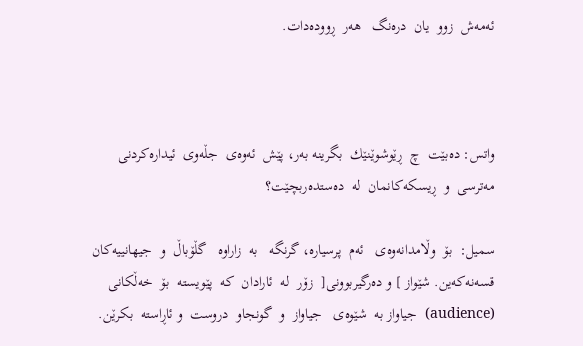ئه‌مه‌ش  زوو  یان  دره‌نگ   هه‌ر  ڕووده‌دات.



واتس: ده‌بێت  چ  ڕێوشوێنێك  بگرینه‌ به‌ر، پێش  ئه‌وه‌ی  جڵه‌وی  ئیداره‌كردنی  مه‌ترسی  و  ڕیسكه‌كانمان  له‌  ده‌ستده‌ربچێت؟

سمیل:  بۆ  وڵامدانه‌وه‌ی   ئه‌م  پرسیاره‌، گرنگه‌   به‌  زاراوه‌   گڵۆباڵ  و  جیهانییه‌كان   قسه‌نه‌كه‌ین. شێواز ] و ده‌رگیربوونی[  زۆر  له‌  ئارادان  كه‌  پێویسته‌  بۆ  خه‌ڵكانی (audience)  جیاواز به‌  شێوه‌ی   جیاواز  و  گونجاو  دروست  و ئاڕاسته‌  بكرێن.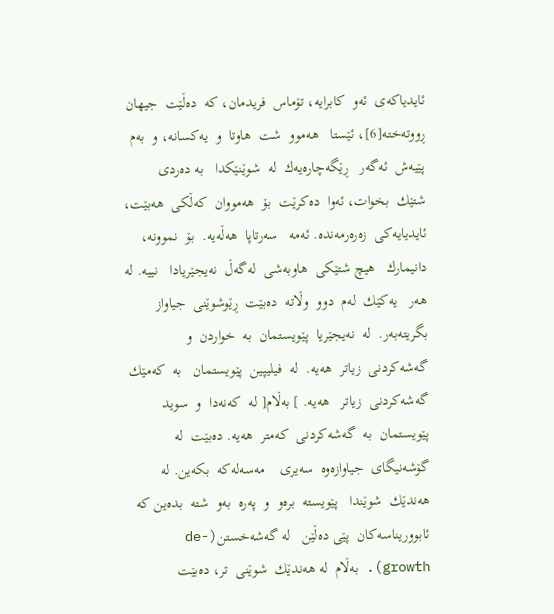ئایدیاكه‌ی  ئه‌و  كابرایه‌، تۆماس  فریدمان، كه‌  ده‌ڵێت  جیهان  ڕووته‌خته‌[6]، ئێستا   هه‌موو  شت  هاوتا  و  یه‌كسانه‌، و  به‌م  پێیه‌ش  ئه‌گه‌ر   ڕێگه‌چاره‌یه‌ك  له‌  شوێنێكدا   به‌ ده‌ردی   شتێك  بخوات، ئه‌وا  ده‌كرێت  بۆ  هه‌مووان  كه‌ڵكی  هه‌بێت،  ئایدیایه‌كی  زه‌ره‌رمه‌نده‌. ئه‌مه‌   سه‌رتاپا  هه‌ڵه‌یه‌.  بۆ  نموونه‌، دانیمارك   هیچ شتێكی  هاوبه‌شی  له‌گه‌ڵ  نه‌یجێریادا   نییه‌. له‌  هه‌ر   یه‌كێك  له‌م  دوو  وڵاته‌  ده‌بێت  ڕێوشوێنی  جیاواز  بگریته‌به‌ر.  له‌  نه‌یجێریا  پێویستمان  به‌  خواردن  و  گه‌شه‌كردنی  زیاتر  هه‌یه‌.  له‌  فیلیپین  پێویستمان   به‌  كه‌مێك   گه‌شه‌كردنی  زیاتر   هه‌یه‌. ] به‌ڵام[ له‌  كه‌نه‌دا  و  سوید  پێویستمان  به‌  گه‌شه‌كردنی  كه‌متر  هه‌یه‌. ده‌بێت  له‌   گۆشه‌نیگای  جیاوازه‌وه‌  سه‌یری    مه‌سه‌له‌كه‌  بكه‌ین. له‌  هه‌ندێك  شوێندا   پێویسته‌  بره‌و  و  په‌ره‌  به‌و  شته‌  بده‌ین كه‌  ئابووریناسه‌كان  پێی ده‌ڵێن   له‌ گه‌شه‌خستن(de-growth). به‌ڵام  له‌ هه‌ندێك  شوێنی  تر، ده‌بێت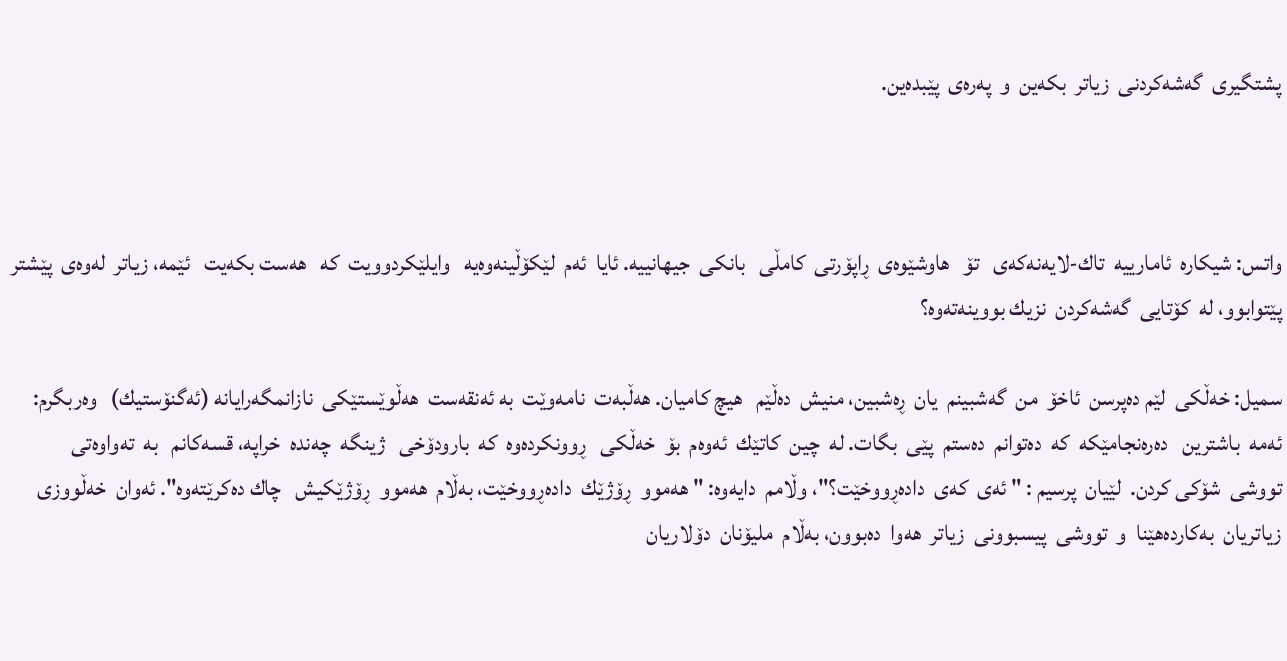پشتگیری  گه‌شه‌كردنی  زیاتر  بكه‌ین  و  په‌ره‌ی  پێبده‌ین.



واتس: شیكاره‌  ئامارییه‌  تاك-لایه‌نه‌كه‌ی   تۆ   هاوشێوه‌ی  ڕاپۆرتی  كامڵی   بانكی  جیهانییه‌. ئایا  ئه‌م  لێكۆڵینه‌وه‌یه‌   وایلێكردوویت  كه‌   هه‌ست بكه‌یت   ئێمه‌، زیاتر  له‌وه‌ی  پێشتر  پێتوابوو، له‌  كۆتایی  گه‌شه‌كردن  نزیك بووینه‌ته‌وه‌؟

سمیل: خه‌ڵكی  لێم ده‌پرسن  ئاخۆ  من  گه‌شبینم  یان  ڕه‌شبین، منیش  ده‌ڵێم   هیچ كامیان. هه‌ڵبه‌ت  نامه‌وێت  به‌ ئه‌نقه‌ست  هه‌ڵوێستێكی  نازانمگه‌رایانه ‌(ئه‌گنۆستیك)   وه‌ربگرم: ئه‌مه‌  باشترین   ده‌ره‌نجامێكه‌  كه‌  ده‌توانم  ده‌ستم  پێی  بگات. له‌  چین  كاتێك  ئه‌وه‌م  بۆ  خه‌ڵكی   ڕوونكرده‌وه‌  كه‌  بارودۆخی   ژینگه‌  چه‌نده‌  خراپه‌، قسه‌كانم   به‌  ته‌واوه‌تی   تووشی  شۆكی كردن.  لێیان  پرسیم : " ئه‌ی  كه‌ی  داده‌ڕووخێت؟"، وڵامم  دایه‌وه‌: " هه‌موو  ڕۆژێك  داده‌ڕووخێت، به‌ڵام  هه‌موو  ڕۆژێكیش   چاك ده‌كرێته‌وه‌". ئه‌وان  خه‌ڵووزی  زیاتریان  به‌كارده‌هێنا  و  تووشی  پیسبوونی  زیاتر  هه‌وا  ده‌بوون، به‌ڵام  ملیۆنان  دۆلاریان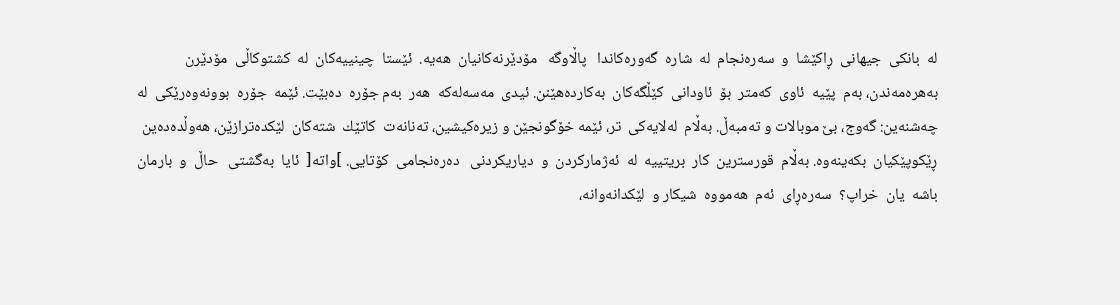له‌  بانكی  جیهانی  ڕاكێشا  و  سه‌ره‌نجام  له‌  شاره‌  گه‌وره‌كاندا   پاڵاوگه‌ ‌  مۆدێرنه‌كانیان  هه‌یه‌.  ئێستا  چینییه‌كان  له‌  كشتوكاڵی  مۆدێرن  به‌هره‌مه‌ندن، به‌م  پێیه‌  ئاوی  كه‌متر  بۆ  ئاودانی  كێڵگه‌كان  به‌كارده‌هێنن. ئیدی  مه‌سه‌له‌كه‌  هه‌ر  به‌م جۆره‌  ده‌بێت. ئێمه‌  جۆره‌  بوونه‌وه‌رێكی  له‌  چه‌شنه‌ین: گه‌وج، بێ موبالات و ته‌مبه‌ڵ. به‌ڵام  له‌لایه‌كی  تر، ئێمه‌ خۆگونجێن و زیره‌كیشین، ته‌نانه‌ت  كاتێك  شته‌كان  لێكده‌ترازێن، هه‌وڵده‌ده‌ین  ڕێكوپێكیان  بكه‌ینه‌وه‌. به‌ڵام  قورسترین  كار  بریتییه‌  له‌  ئه‌ژماركردن  و  دیاریكردنی   ده‌ره‌نجامی  كۆتایی. ]واته‌[  ئایا  به‌گشتی   حاڵ  و  بارمان  باشه‌  یان  خراپ؟  سه‌ره‌ڕای  ئه‌م  هه‌مووه‌  شیكار و  لێكدانه‌وانه‌،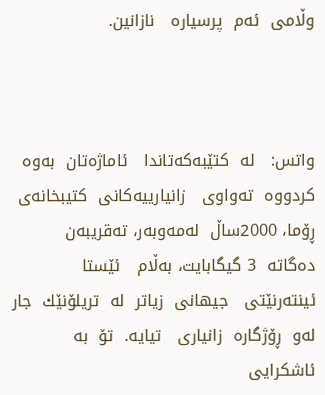وڵامی  ئه‌م  پرسیاره‌   نازانین.



واتس:   له‌  كتێبه‌كه‌تاندا   ئاماژه‌تان  به‌وه‌  كردووه‌  ته‌واوی   زانیارییه‌كانی  كتیبخانه‌ی  ڕۆما، 2000ساڵ  له‌مه‌وبه‌ر، ته‌قریبه‌ن   ده‌گاته‌  3 گیگابایت، به‌ڵام   ئێستا   ئینته‌رنێتی   جیهانی  زیاتر  له‌  تریلۆنێك  جار  له‌و  ڕۆژگاره‌  زانیاری   تیایه‌.  تۆ  به‌  ئاشكرایی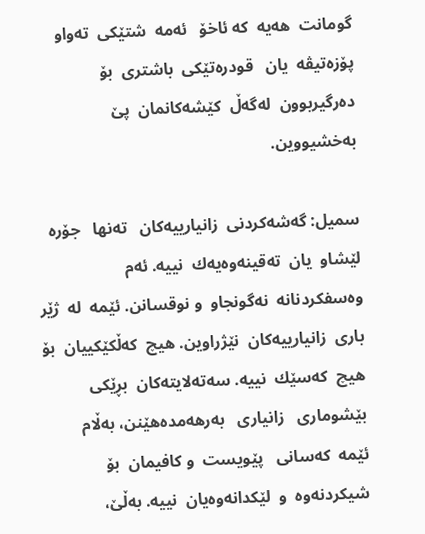گومانت  هه‌یه‌  كه‌ ئاخۆ   ئه‌مه‌  شتێكی  ته‌واو  پۆزه‌تیڤه‌  یان   قودره‌تێكی  باشتری  بۆ   ده‌رگیربوون  له‌گه‌ڵ  كێشه‌كانمان  پێ به‌خشیووین.

سمیل: گه‌شه‌كردنی  زانیارییه‌كان   ته‌نها   جۆره‌  لێشاو  یان  ته‌قینه‌وه‌یه‌ك  نییه‌. ئه‌م  وه‌سفكردنانه‌  نه‌گونجاو  و نوقسانن. ئێمه‌  له‌  ژێر  باری  زانیارییه‌كان  نێژراوین. هیچ  كه‌ڵكێكییان  بۆ  هیچ  كه‌سێك  نییه‌. سه‌ته‌لایته‌كان  بڕێكی  بێشوماری   زانیاری   به‌رهه‌مده‌هێنن، به‌ڵام   ئێمه‌  كه‌سانی   پێویست  و كافیمان  بۆ  شیكردنه‌وه‌  و  لێكدانه‌وه‌یان  نییه‌. به‌ڵێ،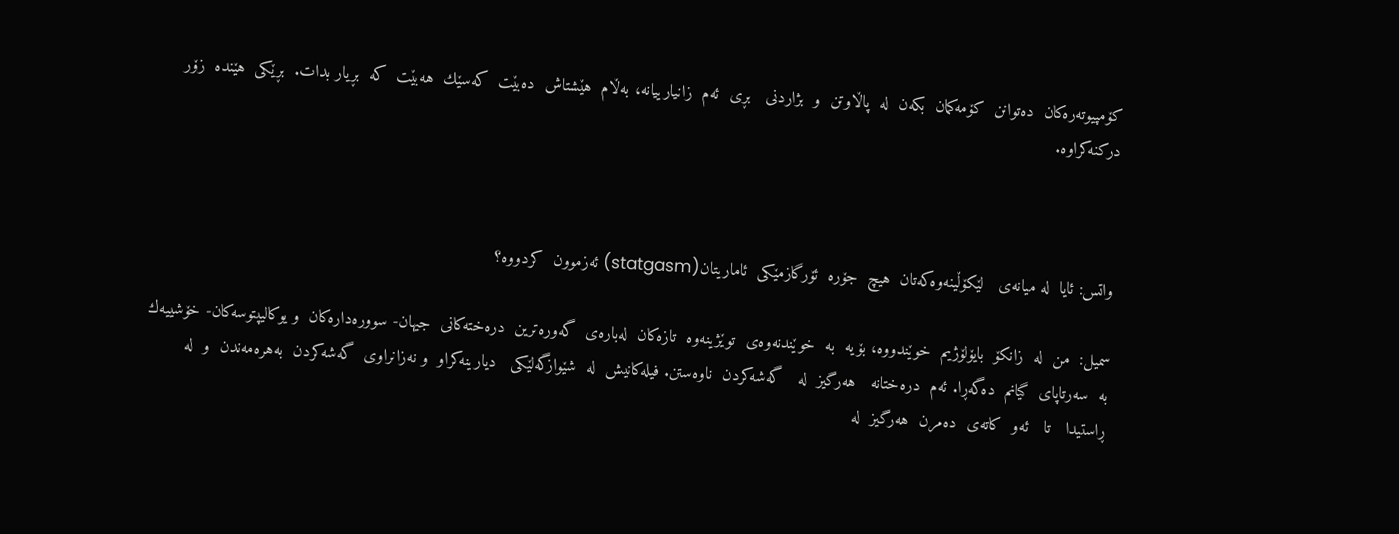كۆمپیوته‌ره‌كان  ده‌توانن  كۆمه‌كمان  بكه‌ن  له‌  پاڵاوتن  و  بژاردنی   بڕی  ئه‌م  زانیارییانه‌، به‌ڵام  هێشتاش  ده‌بێت  كه‌سێك  هه‌بێت  كه‌  بڕیار بدات.  بڕێكی  هێنده‌  زۆر  دركنه‌كراوه‌.



واتس: ئایا  له‌ میانه‌ی   لێكۆڵینه‌وه‌كه‌تان  هیچ  جۆره‌  ئۆرگازمێكی  ئاماریتان(statgasm) ئه‌زموون  كردووه‌؟

سمیل:  من  له‌  زانكۆ  بایۆلۆژیم  خوێندووه‌، بۆیه‌  به‌  خوێندنه‌وه‌ی  توێژینه‌وه‌  تازه‌كان  له‌باره‌ی  گه‌وره‌ترین  دره‌خته‌كانی  جیهان- سووره‌داره‌كان  و یوكالیپتوسه‌كان- خۆشییه‌ك  به‌  سه‌رتاپای  گیانم  ده‌گه‌ڕا. ئه‌م  دره‌ختانه‌   هه‌رگیز  له‌   گه‌شه‌كردن  ناوه‌ستن. فیله‌كانیش  له‌  شێوازگه‌لێكی   دیارینه‌كراو  و نه‌زانراوی  گه‌شه‌كردن  به‌هره‌مه‌ندن  و  له‌  ڕاستیدا   تا   ئه‌و  كاته‌ی  ده‌مرن  هه‌رگیز  له‌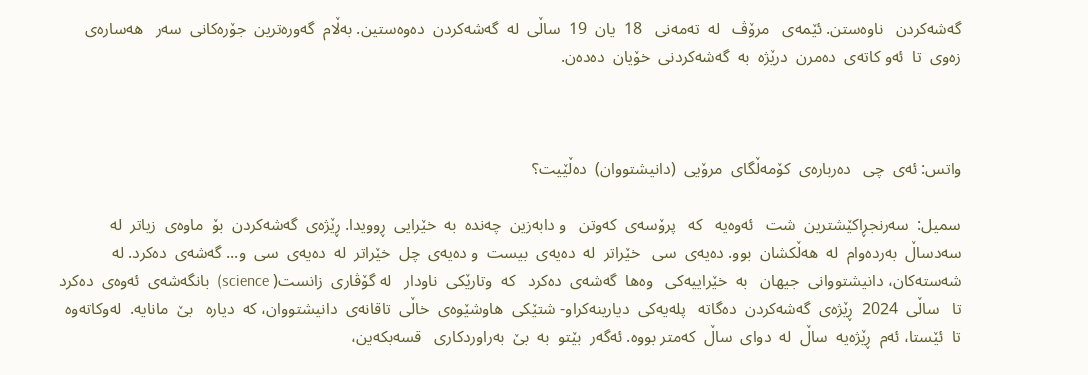گه‌شه‌كردن   ناوه‌ستن. ئێمه‌ی   مرۆڤ   له‌  ته‌مه‌نی   18  یان  19  ساڵی  له‌  گه‌شه‌كردن  ده‌وه‌ستین. به‌ڵام  گه‌وره‌ترین  جۆره‌كانی  سه‌ر   هه‌ساره‌ی  زه‌وی  تا  ئه‌و كاته‌ی  ده‌مرن  درێژه‌  به‌  گه‌شه‌كردنی  خۆیان  ده‌ده‌ن.



واتس: ئه‌ی  چی   ده‌رباره‌ی  كۆمه‌ڵگای  مرۆیی  (دانیشتووان)  ده‌ڵێیت؟

سمیل:  سه‌رنجڕاكێشترین  شت   ئه‌وه‌یه‌   كه‌   پرۆسه‌ی  كه‌وتن   و دابه‌زین  چه‌نده‌  به‌  خێرایی  ڕوویدا. ڕێژه‌ی  گه‌شه‌كردن  بۆ  ماوه‌ی  زیاتر  له‌  سه‌دساڵ  به‌رده‌وام  له‌  هه‌ڵكشان  بوو. ده‌یه‌ی  سی   خێراتر  له‌  ده‌یه‌ی  بیست  و ده‌یه‌ی  چل  خێراتر  له‌  ده‌یه‌ی  سی  و... گه‌شه‌ی  ده‌كرد. له‌  شه‌سته‌كان، دانیشتووانی  جیهان   به‌  خێراییه‌كی   وه‌ها  گه‌شه‌ی  ده‌كرد   كه‌  وتارێكی  ناودار   له‌ گۆڤاری  زانست( science)  بانگه‌شه‌ی  ئه‌وه‌ی  ده‌كرد  تا   ساڵی  2024  ڕێژه‌ی  گه‌شه‌كردن  ده‌گاته‌   پله‌یه‌كی  دیارینه‌كراو- شتێكی  هاوشێوه‌ی  خاڵی  تاقانه‌ی  دانیشتووان، كه‌  دیاره‌   بێ  مانایه‌.  له‌وكاته‌وه‌  تا  ئێستا، ئه‌م  ڕێژه‌یه‌  ساڵ  له‌  دوای  ساڵ  كه‌متر بووه‌. ئه‌گه‌ر  بێتو  به‌  بێ  به‌راوردكاری   قسه‌بكه‌ین،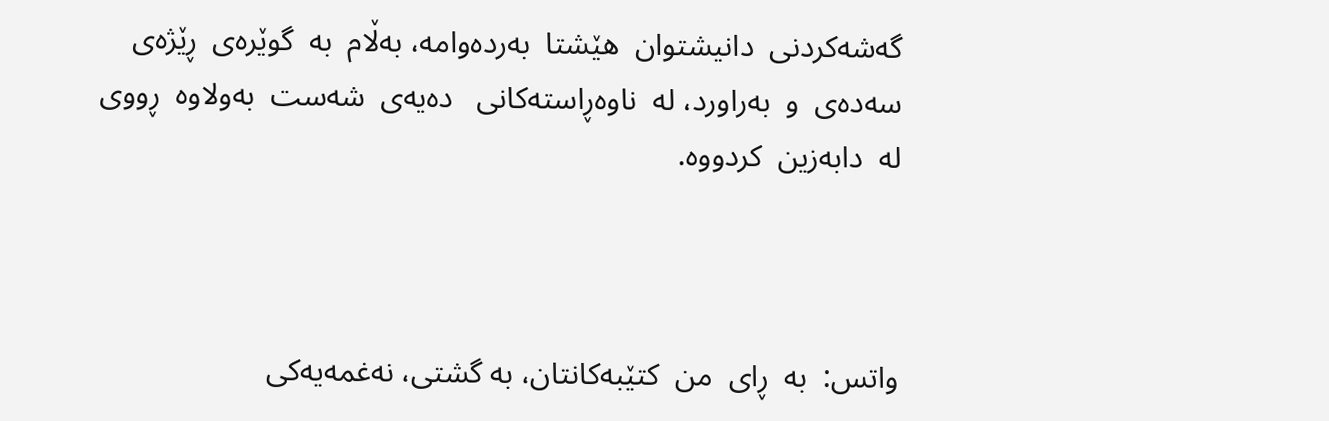گه‌شه‌كردنی  دانیشتوان  هێشتا  به‌رده‌وامه‌، به‌ڵام  به‌  گوێره‌ی  ڕێژه‌ی  سه‌ده‌ی  و  به‌راورد، له‌  ناوه‌ڕاسته‌كانی   ده‌یه‌ی  شه‌ست  به‌ولاوه‌  ڕووی   له‌  دابه‌زین  كردووه‌.



واتس:  به‌  ڕای  من  كتێبه‌كانتان، به‌ گشتی، نه‌غمه‌یه‌كی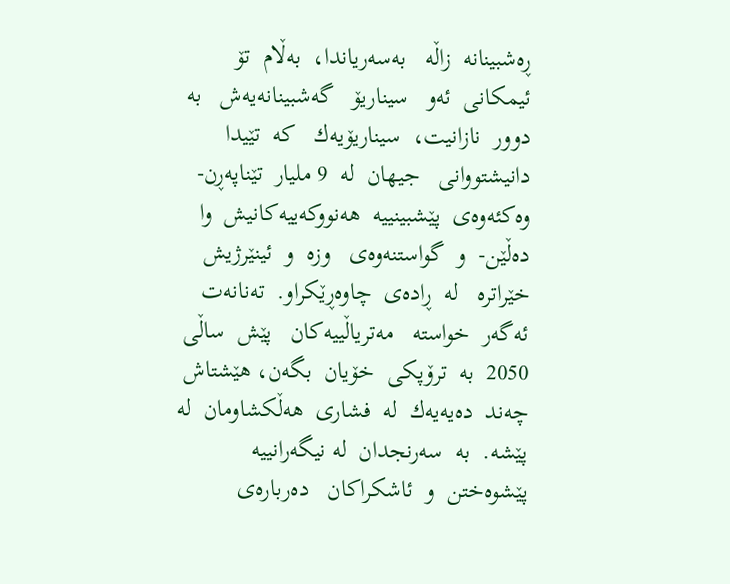ڕه‌شبینانه‌  زاڵه‌   به‌سه‌ریاندا،  به‌ڵام  تۆ  ئیمكانی  ئه‌و   سیناریۆ   گه‌شبینانه‌یه‌ش   به‌  دوور  نازانیت،  سیناریۆیه‌ك   كه‌  تێیدا  دانیشتووانی   جیهان  له‌  9 ملیار  تێناپه‌ڕن- وه‌كئه‌وه‌ی  پێشبینییه‌  هه‌نووكه‌ییه‌كانیش  وا ده‌ڵێن-  و  گواستنه‌وه‌ی   وزه‌  و  ئینێرژیش  خێراتره‌   له‌  ڕاده‌ی  چاوه‌ڕێكراو.  ته‌نانه‌ت  ئه‌گه‌ر  خواسته‌   مه‌تریاڵییه‌كان   پێش  ساڵی   2050  به‌  ترۆپكی  خۆیان  بگه‌ن، هێشتاش   چه‌ند  ده‌یه‌یه‌ك  له‌  فشاری  هه‌ڵكشاومان  له‌ پێشه‌.  به‌  سه‌رنجدان  له‌ نیگه‌رانییه‌  پێشوه‌ختن  و  ئاشكراكان   ده‌رباره‌ی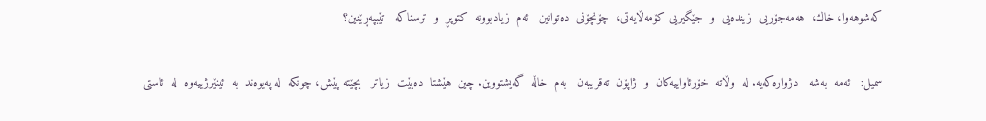كه‌شوهه‌وا، خاك،  هه‌مه‌جۆریی  زینده‌یی  و  جێگیریی كۆمه‌ڵایه‌تی،  چۆنچۆنی  ده‌توانین   ئه‌م  زیادبوونه‌  كتوپڕ  و  ترسناكه‌   تێبپه‌ڕێنین؟

سمیل:   ئه‌مه‌  به‌شه‌   دژواره‌كه‌یه‌. له‌  وڵاته‌  خۆرئاواییه‌كان  و  ژاپۆن  ته‌قریبه‌ن   به‌م  خاڵه‌  گه‌یشتووین. چین  هێشتا  ده‌بێت  زیاتر   بچێته‌ پێش، چونكه‌  له‌ په‌یوه‌ند  به‌  ئینێرژییه‌وه‌  له‌  ئاستی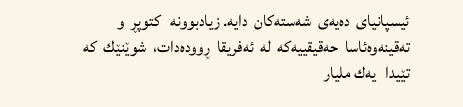ئیسپانیای  ده‌یه‌ی  شه‌سته‌كان  دایه‌. زیادبوونه‌   كتوپڕ  و  ته‌قینه‌وه‌ئاسا  حه‌قیقییه‌كه‌  له‌  ئه‌فریقا  ڕووده‌دات،  شوێنێك  كه‌ تێیدا   یه‌ك ملیار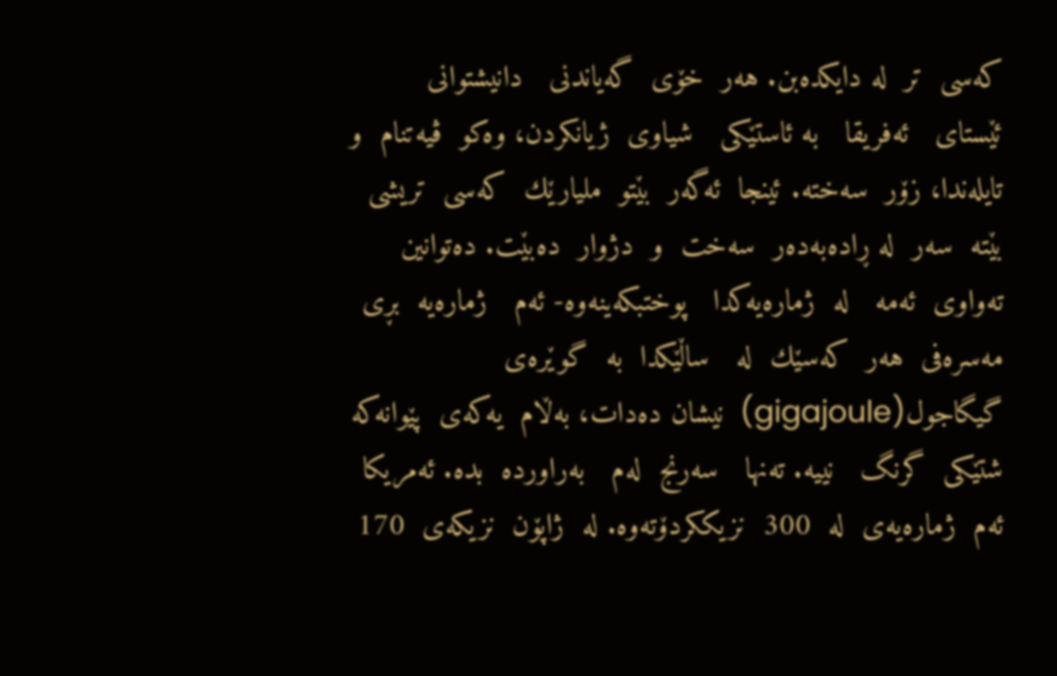كه‌سی  تر  له‌ دایكده‌بن. هه‌ر  خۆی  گه‌یاندنی   دانیشتوانی   ئێستای   ئه‌فریقا   به‌ ئاستێكی   شیاوی  ژیانكردن، وه‌كو  ڤیه‌تنام  و  تایله‌ندا، زۆر  سه‌خته‌. ئینجا  ئه‌گه‌ر  بێتو  ملیارێك  كه‌سی  تریشی  بێته‌  سه‌ر  له‌ ڕاده‌به‌ده‌ر  سه‌خت  و  دژوار  ده‌بێت. ده‌توانین  ته‌واوی  ئه‌مه‌   له‌  ژماره‌یه‌كدا   پوختبكه‌ینه‌وه‌- ئه‌م   ژماره‌یه‌  بڕی  مه‌سره‌فی  هه‌ر  كه‌سێك  له‌   ساڵێكدا  به‌  گوێره‌ی  گیگاجول(gigajoule)  نیشان ده‌دات، به‌ڵام  یه‌كه‌ی  پێوانه‌كه‌   شتێكی  گرنگ   نییه‌. ته‌نها   سه‌رنج  له‌م   به‌راورده‌  بده‌. ئه‌مریكا  ئه‌م  ژماره‌یه‌ی  له‌  300  نزیككردۆته‌وه‌. له‌  ژاپۆن  نزیكه‌ی  170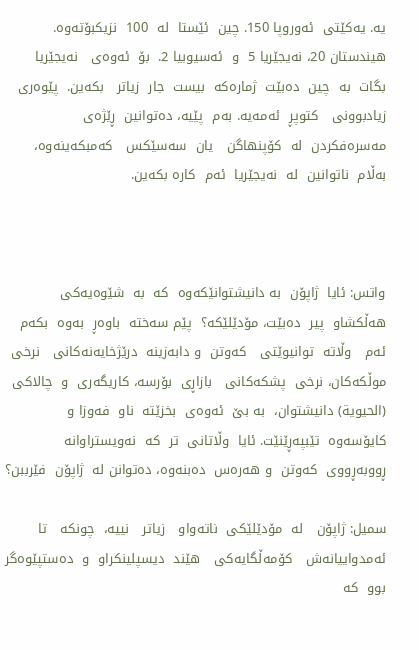یه‌. یه‌كێتی  ئه‌وروپا 150. چین  ئێستا  له‌  100  نزیكبۆته‌وه‌. هیندستان 20، نه‌یجێریا 5  و  ئه‌سیوبیا 2.  بۆ  ئه‌وه‌ی   نه‌یجێریا  بگات  به‌  چین  ده‌بێت  ژماره‌كه‌  بیست  جار  زیاتر   بكه‌ین.  پێوه‌ری  زیادبوونی   كتوپڕ  ئه‌مه‌یه‌. به‌م  پێیه‌، ده‌توانین  ڕێژه‌ی  مه‌سره‌فكردن  له‌  كۆپنهاگن   یان  سه‌سێكس   كه‌مبكه‌ینه‌وه‌، به‌ڵام  ناتوانین  له‌  نه‌یجێریا  ئه‌م  كاره‌ بكه‌ین.



واتس: ئایا  ژاپۆن  به‌ دانیشتوانێكه‌وه‌  كه‌  به‌  شێوه‌یه‌كی   هه‌ڵكشاو  پیر  ده‌بێت، مۆدێلێكه‌؟  پێم سه‌خته‌  باوه‌ڕ  به‌وه‌  بكه‌م  ئه‌م   وڵاته‌  توانیوێتی   كه‌وتن  و دابه‌زینه‌  درێژخایه‌نه‌كانی   نرخی  موڵكه‌كان، نرخی  پشكه‌كانی   بازاڕی  بۆرسه‌، كاریگه‌ری  و  چالاكی (الحیویة) دانیشتوان،  به‌ بێ  ئه‌وه‌ی  بخزێته‌  ناو  فه‌وزا و  كایۆسه‌وه‌  تێبپه‌ڕێنێت. ئایا  وڵاتانی  تر  كه‌  نه‌ویستراوانه‌   ڕووبه‌ڕووی  كه‌وتن  و هه‌ره‌س  ده‌بنه‌وه، ده‌توانن له‌  ژاپۆن  فێرببن؟

سمیل: ژاپۆن   له‌  مۆدێلێكی  ناته‌واو   زیاتر   نییه‌،  چونكه‌   تا   ئه‌مدواییانه‌ش   كۆمه‌ڵگایه‌كی   هێند  دیسپلینكراو  و  ده‌ستپێوه‌گر   بوو  كه‌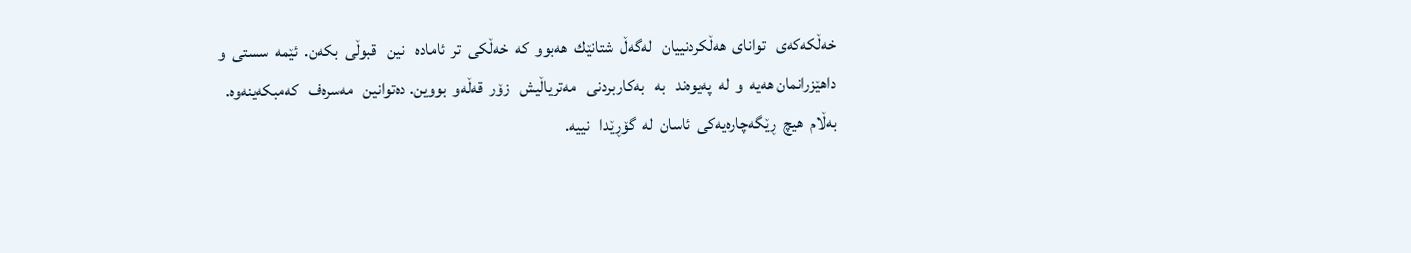خه‌ڵكه‌كه‌ی   توانای  هه‌ڵكردنییان   له‌گه‌ڵ  شتانێك  هه‌بوو  كه‌  خه‌ڵكی  تر  ئاماده‌   نین   قبوڵی  بكه‌ن.  ئێمه‌  سستی  و  داهێزرانمان هه‌یه‌  و  له‌  په‌یوه‌ند   به‌   به‌كاربردنی   مه‌تریاڵیش   زۆر  قه‌ڵه‌و  بووین. ده‌توانین   مه‌سره‌ف   كه‌مبكه‌ینه‌وه‌.  به‌ڵام  هیچ  ڕێگه‌چاره‌یه‌كی  ئاسان  له‌  گۆڕێدا   نییه‌.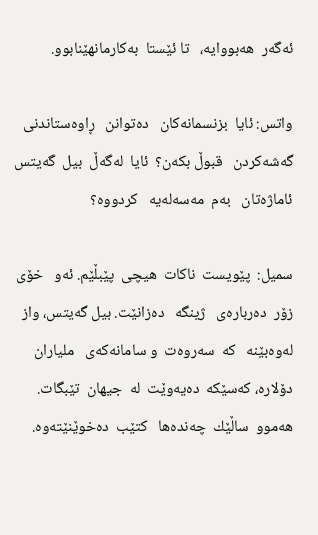ئه‌گه‌ر  هه‌بووایه‌،   تا ئێستا  به‌كارمانهێنابوو.

واتس: ئایا  بزنسمانه‌كان   ده‌توانن   ڕاوه‌ستاندنی  گه‌شه‌كردن   قبوڵ بكه‌ن؟  ئایا  له‌گه‌ڵ  بیل  گه‌یتس  ئاماژه‌تان   به‌م  مه‌سه‌له‌یه‌   كردووه‌؟

سمیل:  پێویست  ناكات  هیچی  پێبڵێم. ئه‌و   خۆی  زۆر  ده‌رباره‌ی   ژینگه‌   ده‌زانێت. بیل گه‌یتس، واز له‌وه‌بێنه‌   كه‌  سه‌روه‌ت  و سامانه‌كه‌ی   ملیاران  دۆلاره‌، كه‌سێكه‌  ده‌یه‌وێت  له‌  جیهان  تێبگات.  هه‌موو  ساڵێك  چه‌نده‌ها   كتێب  ده‌خوێنێته‌وه‌.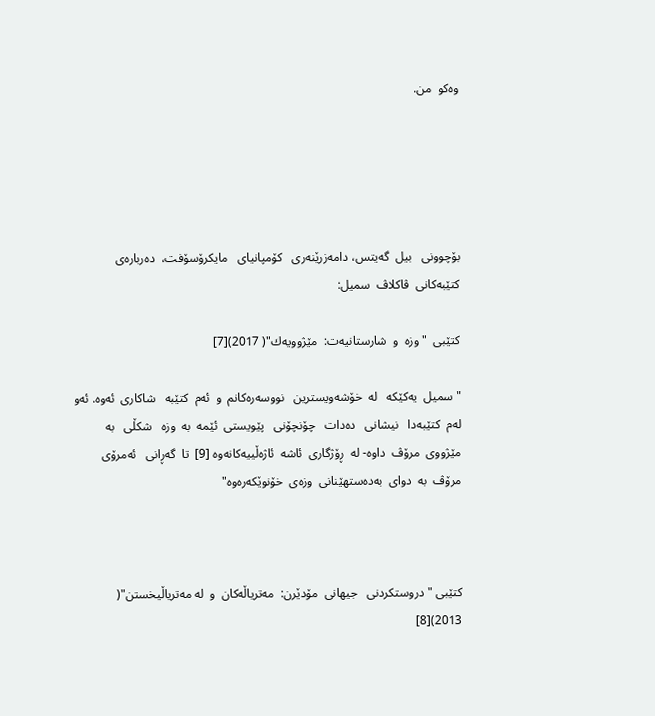وه‌كو  من.





بۆچوونی   بیل  گه‌یتس، دامه‌زرێنه‌ری   كۆمپانیای   مایكرۆسۆفت،  ده‌رباره‌ی  كتێبه‌كانی  ڤاكلاڤ  سمیل:

كتێبی  " وزه‌  و  شارستانیه‌ت:  مێژوویه‌ك"( 2017)[7]

" سمیل  یه‌كێكه‌   له‌  خۆشه‌ویسترین   نووسه‌ره‌كانم  و  ئه‌م  كتێبه‌   شاكاری  ئه‌وه‌. ئه‌و   له‌م  كتێبه‌دا   نیشانی   ده‌دات   چۆنچۆنی   پێویستی  ئێمه‌  به‌  وزه‌   شكڵی   به‌   مێژووی  مرۆڤ  داوه‌- له‌  ڕۆژگاری  ئاشه‌  ئاژه‌ڵییه‌كانه‌وه‌ [9]  تا  گه‌ڕانی   ئه‌مرۆی  مرۆڤ  به‌  دوای  به‌ده‌ستهێنانی  وزه‌ی  خۆنوێكه‌ره‌وه‌"



كتێبی " دروستكردنی   جیهانی  مۆدێرن:  مه‌تریاڵه‌كان  و  له‌ مه‌تریاڵیخستن"( 2013)[8]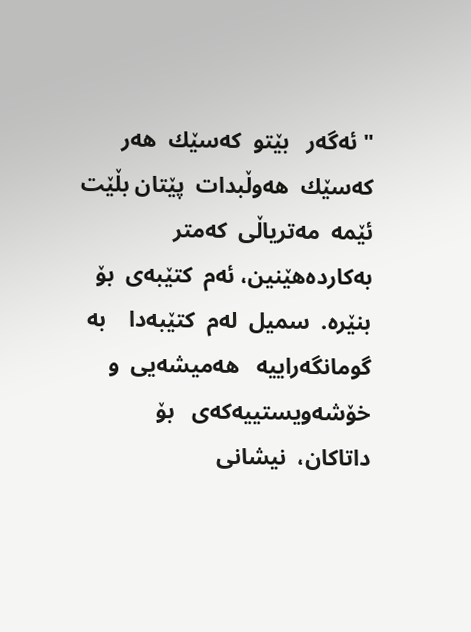" ئه‌گه‌ر   بێتو  كه‌سێك  هه‌ر  كه‌سێك  هه‌وڵبدات  پێتان بڵێت   ئێمه‌  مه‌تریاڵی  كه‌متر به‌كارده‌هێنین، ئه‌م  كتێبه‌ی  بۆ  بنێره‌.  سمیل  له‌م  كتێبه‌دا    به‌  گومانگه‌راییه‌   هه‌میشه‌یی  و  خۆشه‌ویستییه‌كه‌ی   بۆ  داتاكان،  نیشانی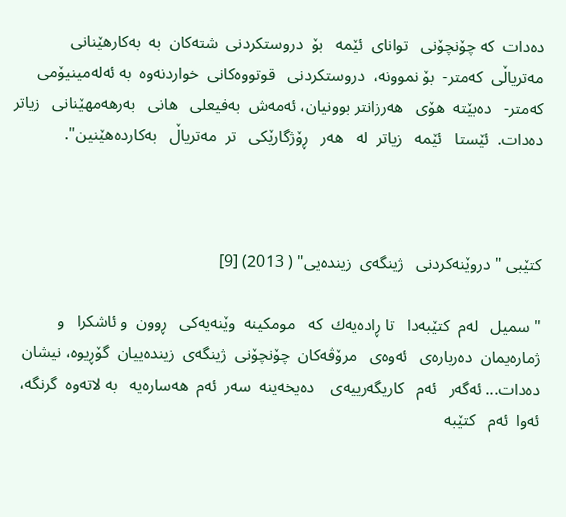ده‌دات  كه‌ چۆنچۆنی   توانای  ئێمه‌   بۆ  دروستكردنی  شته‌كان  به‌  به‌كارهێنانی   مه‌تریاڵی  كه‌متر-  بۆ نموونه‌،  دروستكردنی   قوتووه‌كانی  خواردنه‌وه‌  به‌ ئه‌له‌مینیۆمی   كه‌متر-   ده‌بێته‌  هۆی   هه‌رزانتر بوونیان، ئه‌مه‌ش  به‌فیعلی   هانی   به‌رهه‌مهێنانی   زیاتر  ده‌دات.  ئێستا   ئێمه‌   زیاتر  له‌   هه‌ر   ڕۆژگارێكی   تر  مه‌تریاڵ   به‌كارده‌هێنین".



كتێبی " دروێنه‌كردنی   ژینگه‌ی  زینده‌یی" ( 2013) [9]

" سمیل   له‌م  كتێبه‌دا   تا ڕاده‌یه‌ك  كه‌   مومكینه‌  وێنه‌یه‌كی   ڕوون  و ئاشكرا   و  ژماره‌یمان  ده‌رباره‌ی   ئه‌وه‌ی   مرۆڤه‌كان  چۆنچۆنی  ژینگه‌ی  زینده‌ییان  گۆڕیوه‌، نیشان ده‌دات... ئه‌گه‌ر   ئه‌م   كاریگه‌رییه‌ی    ده‌یخه‌ینه‌  سه‌ر  ئه‌م  هه‌ساره‌یه‌   به‌ لاته‌وه‌  گرنگه‌، ئه‌وا  ئه‌م   كتێبه‌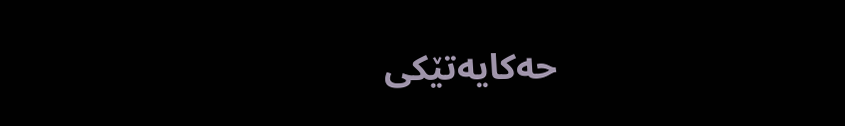حه‌كایه‌تێكی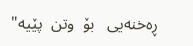ڕه‌خنه‌یی   بۆ  وتن  پێیه‌"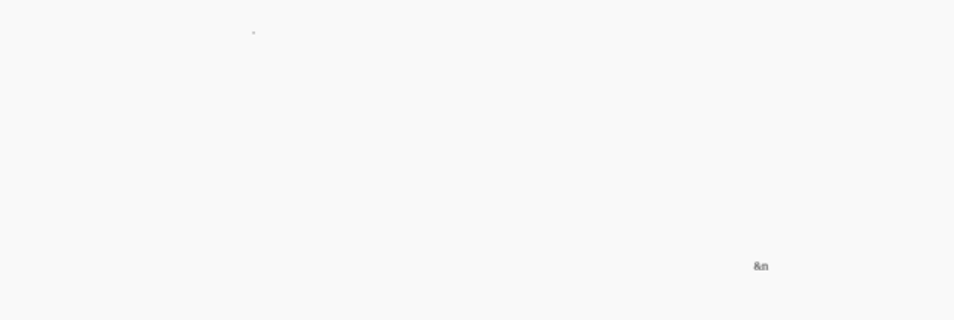.









                                                                                                                             &n